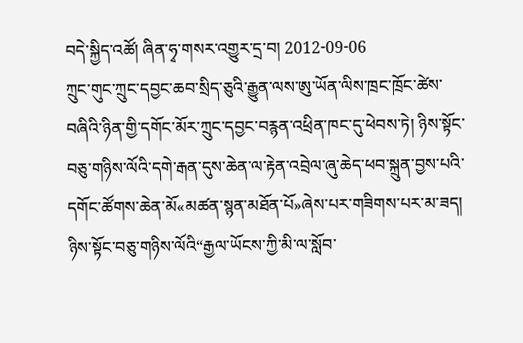བདེ་སྐྱིད་འཚོ། ཞིན་ཧྭ་གསར་འགྱུར་དྲ་བ། 2012-09-06
ཀྲུང་གུང་ཀྲུང་དབྱང་ཆབ་སྲིད་ཅུའི་རྒྱུན་ལས་ཨུ་ཡོན་ལིས་ཁྲང་ཁྲོང་ཚེས་བཞིའི་ཉིན་གྱི་དགོང་མོར་ཀྲུང་དབྱང་བརྙན་འཕྲིན་ཁང་དུ་ཕེབས་ཏེ། ཉིས་སྟོང་བཅུ་གཉིས་ལོའི་དགེ་རྒན་དུས་ཆེན་ལ་རྟེན་འབྲེལ་ཞུ་ཆེད་ཕབ་སྐྲུན་བྱས་པའི་དགོང་ཚོགས་ཆེན་མོ«མཚན་སྙན་མཐོན་པོ»ཞེས་པར་གཟིགས་པར་མ་ཟད། ཉིས་སྟོང་བཅུ་གཉིས་ལོའི“རྒྱལ་ཡོངས་ཀྱི་མི་ལ་སློབ་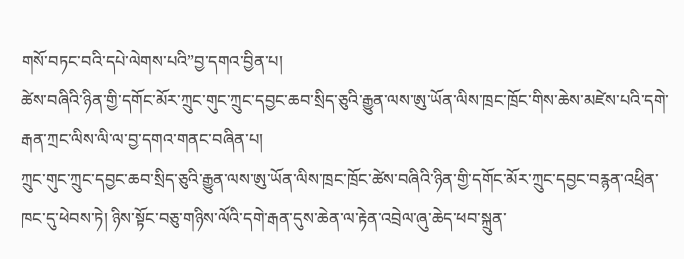གསོ་བཏང་བའི་དཔེ་ལེགས་པའི”བྱ་དགའ་བྱིན་པ།
ཚེས་བཞིའི་ཉིན་གྱི་དགོང་མོར་ཀྲུང་གུང་ཀྲུང་དབྱང་ཆབ་སྲིད་ཅུའི་རྒྱུན་ལས་ཨུ་ཡོན་ལིས་ཁྲང་ཁྲོང་གིས་ཆེས་མཛེས་པའི་དགེ་རྒན་ཀྲང་ལིས་ལི་ལ་བྱ་དགའ་གནང་བཞིན་པ།
ཀྲུང་གུང་ཀྲུང་དབྱང་ཆབ་སྲིད་ཅུའི་རྒྱུན་ལས་ཨུ་ཡོན་ལིས་ཁྲང་ཁྲོང་ཚེས་བཞིའི་ཉིན་གྱི་དགོང་མོར་ཀྲུང་དབྱང་བརྙན་འཕྲིན་ཁང་དུ་ཕེབས་ཏེ། ཉིས་སྟོང་བཅུ་གཉིས་ལོའི་དགེ་རྒན་དུས་ཆེན་ལ་རྟེན་འབྲེལ་ཞུ་ཆེད་ཕབ་སྐྲུན་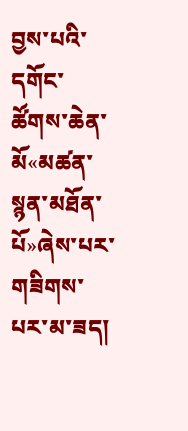བྱས་པའི་དགོང་ཚོགས་ཆེན་མོ«མཚན་སྙན་མཐོན་པོ»ཞེས་པར་གཟིགས་པར་མ་ཟད།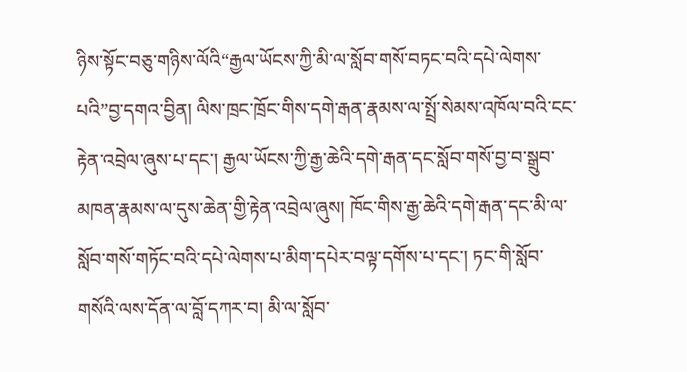ཉིས་སྟོང་བཅུ་གཉིས་ལོའི“རྒྱལ་ཡོངས་ཀྱི་མི་ལ་སློབ་གསོ་བཏང་བའི་དཔེ་ལེགས་པའི”བྱ་དགའ་བྱིན། ལིས་ཁྲང་ཁྲོང་གིས་དགེ་རྒན་རྣམས་ལ་སྤྲོ་སེམས་འཁོལ་བའི་ངང་རྟེན་འབྲེལ་ཞུས་པ་དང་། རྒྱལ་ཡོངས་ཀྱི་རྒྱ་ཆེའི་དགེ་རྒན་དང་སློབ་གསོ་བྱ་བ་སྒྲུབ་མཁན་རྣམས་ལ་དུས་ཆེན་གྱི་རྟེན་འབྲེལ་ཞུས། ཁོང་གིས་རྒྱ་ཆེའི་དགེ་རྒན་དང་མི་ལ་སློབ་གསོ་གཏོང་བའི་དཔེ་ལེགས་པ་མིག་དཔེར་བལྟ་དགོས་པ་དང་། ཏང་གི་སློབ་གསོའི་ལས་དོན་ལ་བློ་དཀར་བ། མི་ལ་སློབ་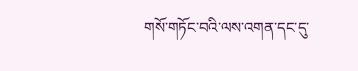གསོ་གཏོང་བའི་ལས་འགན་དང་དུ་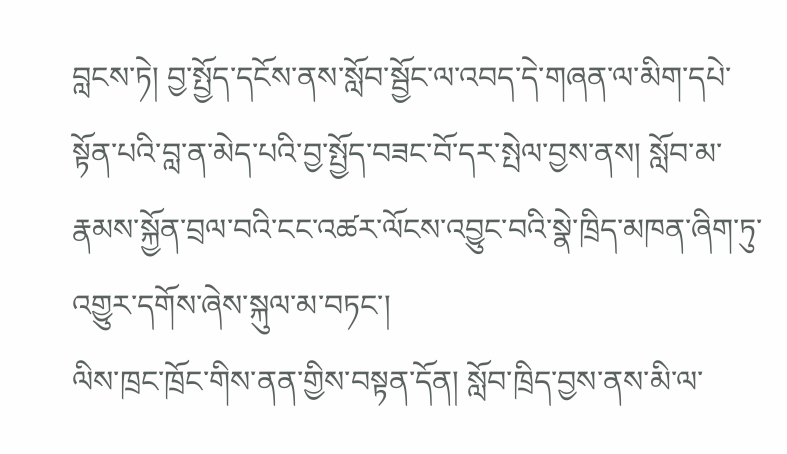བླངས་ཏེ། བྱ་སྤྱོད་དངོས་ནས་སློབ་སྦྱོང་ལ་འབད་དེ་གཞན་ལ་མིག་དཔེ་སྟོན་པའི་བླ་ན་མེད་པའི་བྱ་སྤྱོད་བཟང་བོ་དར་སྤེལ་བྱས་ནས། སློབ་མ་རྣམས་སྐྱོན་བྲལ་བའི་ངང་འཚར་ལོངས་འབྱུང་བའི་སྣེ་ཁྲིད་མཁན་ཞིག་ཏུ་འགྱུར་དགོས་ཞེས་སྐུལ་མ་བཏང་།
ལིས་ཁྲང་ཁྲོང་གིས་ནན་གྱིས་བསྟན་དོན། སློབ་ཁྲིད་བྱས་ནས་མི་ལ་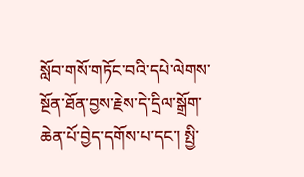སློབ་གསོ་གཏོང་བའི་དཔེ་ལེགས་སྔོན་ཐོན་བྱས་རྗེས་དེ་དྲིལ་སྒྲོག་ཆེན་པོ་བྱེད་དགོས་པ་དང་། སྤྱི་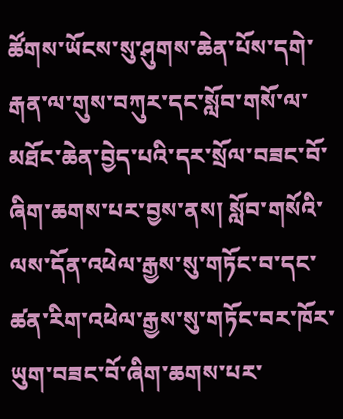ཚོགས་ཡོངས་སུ་ཤུགས་ཆེན་པོས་དགེ་རྒན་ལ་གུས་བཀུར་དང་སློབ་གསོ་ལ་མཐོང་ཆེན་བྱེད་པའི་དར་སྲོལ་བཟང་བོ་ཞིག་ཆགས་པར་བྱས་ནས། སློབ་གསོའི་ལས་དོན་འཕེལ་རྒྱས་སུ་གཏོང་བ་དང་ཚན་རིག་འཕེལ་རྒྱས་སུ་གཏོང་བར་ཁོར་ཡུག་བཟང་བོ་ཞིག་ཆགས་པར་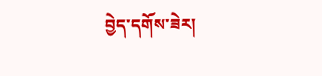བྱེད་དགོས་ཟེར།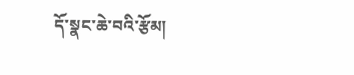དོ་སྣང་ཆེ་བའི་རྩོམ།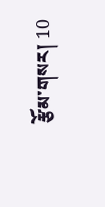རྩོམ་གསར། 10